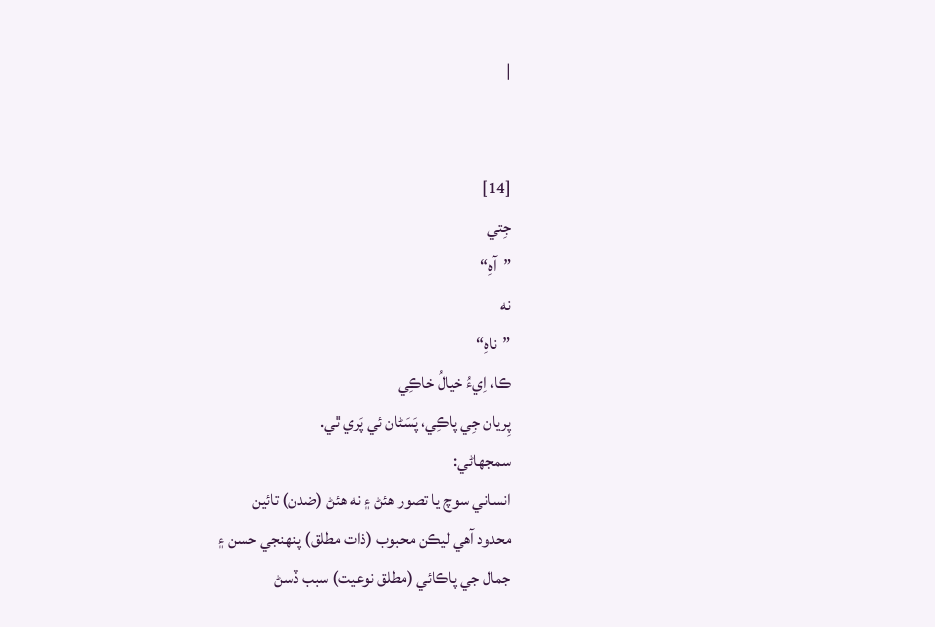|


[14]
جِتي
”آهِ“
نه
”ناهِ“
ڪا، اِيءُ خيالُ خاڪِي
پِريان جِي پاڪِي، پَسَڻان ئي پَري ٿي.
سمجھاڻي:
انساني سوچ يا تصور هئڻ ۽ نه هئڻ (ضدن) تائين
محدود آهي ليڪن محبوب (ذات مطلق) پنھنجي حسن ۽
جمال جي پاڪائي (مطلق نوعيت) سبب ڏسڻ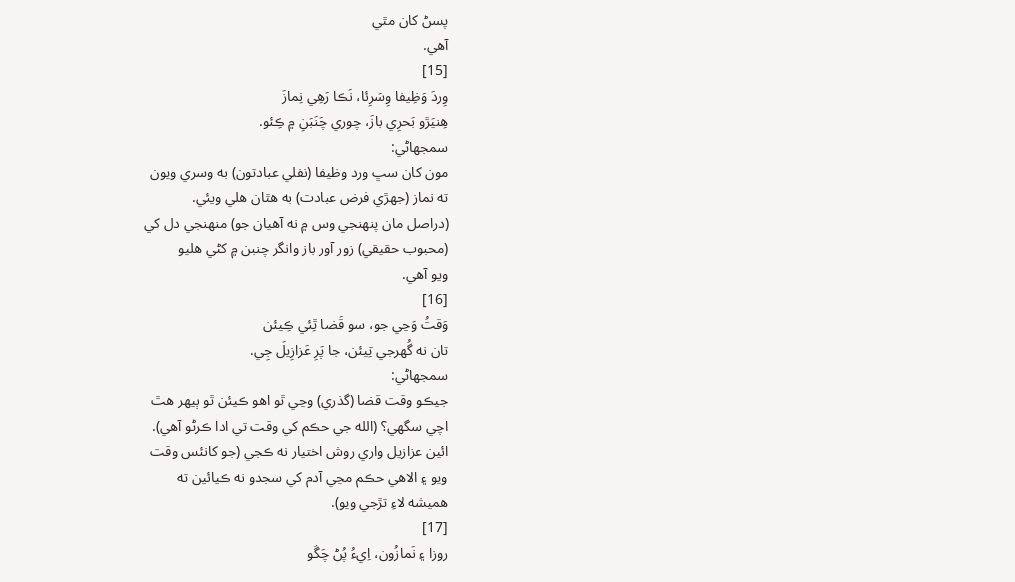پسڻ کان مٿي
آهي.
[15]
وِردَ وَظِيفا وِسَرِئا، نَڪا رَهِي نِمازَ
هِنيَڙو بَحرِي بازَ، چوري چَنَبَنِ ۾ ڪِئو.
سمجھاڻي:
مون کان سڀ ورد وظيفا (نفلي عبادتون) به وسري ويون
ته نماز (جھڙي فرض عبادت) به هٿان هلي ويئي.
(دراصل مان پنھنجي وس ۾ نه آهيان جو) منھنجي دل کي
(محبوب حقيقي) زور آور باز وانگر چنبن ۾ کڻي هليو
ويو آهي.
[16]
وَقتُ وَڃي جو، سو قَضا ٿِئي ڪِيئن
تان نه گُھرجي تِيئن، جا پَرِ عَزازِيلَ جِي.
سمجھاڻي:
جيڪو وقت قضا (گذري) وڃي ٿو اهو ڪيئن ٿو ٻيهر هٿ
اچي سگھي؟ (الله جي حڪم کي وقت تي ادا ڪرڻو آهي).
ائين عزازيل واري روش اختيار نه ڪجي (جو کانئس وقت
ويو ۽ الاهي حڪم مڃي آدم کي سجدو نه ڪيائين ته
هميشه لاءِ تڙجي ويو).
[17]
روزا ۽ نَمازُون، اِيءُ پُڻ چَڱو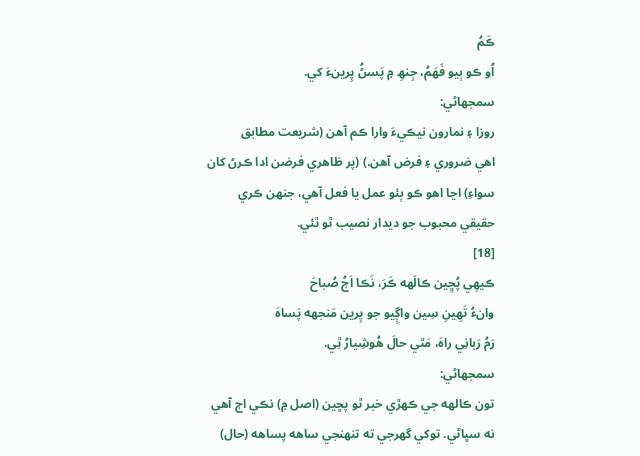ڪَمُ
اُو ڪو ٻيو فَهَمُ، جِنھِ ۾ پَسڻُ پِرينءَ کي.
سمجھاڻي:
روزا ۽ نمارون نيڪيءَ وارا ڪم آهن (شريعت مطابق
اهي ضروري ۽ فرض آهن.) (پر ظاهري فرضن ادا ڪرڻ کان
سواءِ) اڃا اهو ڪو ٻئو عمل يا فعل آهي، جنھن ڪري
حقيقي محبوب جو ديدار نصيب ٿو ٿئي.
[18]
ڪيهِي پُڇِين ڪالَهه ڪَرَ، نَڪا اَڄُ صُباحَ
وانءُ تَهِينِ سِين واڳِيو جو پِرين مَنجهه پَساهَ
رَمُ رَبانِي راهَ، مَٿي حالَ هُوشِيارُ ٿِي.
سمجھاڻي:
تون ڪالهه جي ڪهڙي خبر ٿو پڇين (اصل ۾) نڪي اڄ آهي
نه سڀاڻي. توکي گھرجي ته تنھنجي ساهه پساهه (حال)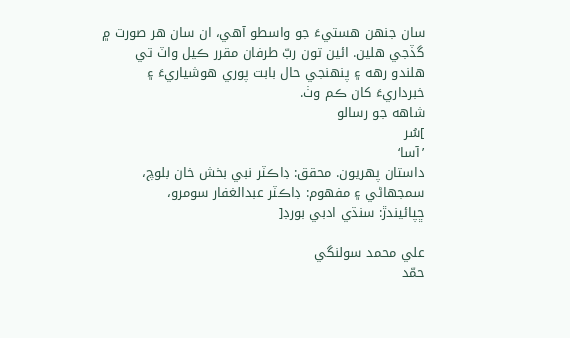سان جنھن هستيءَ جو واسطو آهي، ان سان هر صورت ۾
گڏجي هلين. ائين تون ربّ طرفان مقرر ڪيل واٽ تي
هلندو رهه ۽ پنھنجي حال بابت پوري هوشياريءَ ۽
خبرداريءَ کان ڪم وٺ.
شاهه جو رسالو
]سُر
’آسا‘
داستان پھريون. محقق: ڊاڪٽر نبي بخش خان بلوچ،
سمجھاڻي ۽ مفھوم: ڊاڪٽر عبدالغفار سومرو،
ڇپائيندڙ: سنڌي ادبي بورڊ[

علي محمد سولنگي
حمّد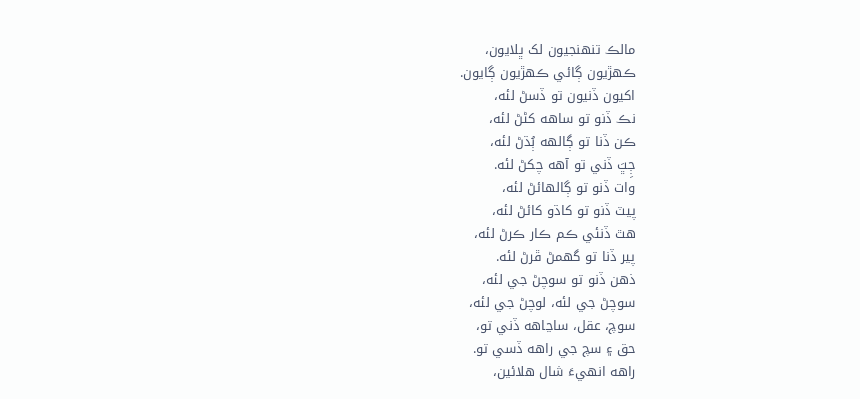مالڪ تنھنجيون لک ڀلايون،
ڪھڙيون ڳائي ڪھڙيون ڳايون.
اکيون ڏنيون تو ڏسڻ لئه،
نڪ ڏنو تو ساھه کڻڻ لئه،
ڪن ڏنا تو ڳالھه ٻُڌڻ لئه،
ڄِڀَ ڏني تو آهه چکڻ لئه.
وات ڏنو تو ڳالھائڻ لئه،
پيٽ ڏنو تو کاڌو کائڻ لئه،
هٿ ڏنئي ڪم ڪار ڪرڻ لئه،
پير ڏنا تو گھمڻ ڦرڻ لئه.
ذهن ڏنو تو سوچڻ جي لئه،
سوچڻ جي لئه، لوچڻ جي لئه،
سوچ، عقل، ساڃاهه ڏني تو،
حق ۽ سچ جي راهه ڏسي تو.
راهه انھيءَ شال هلائين،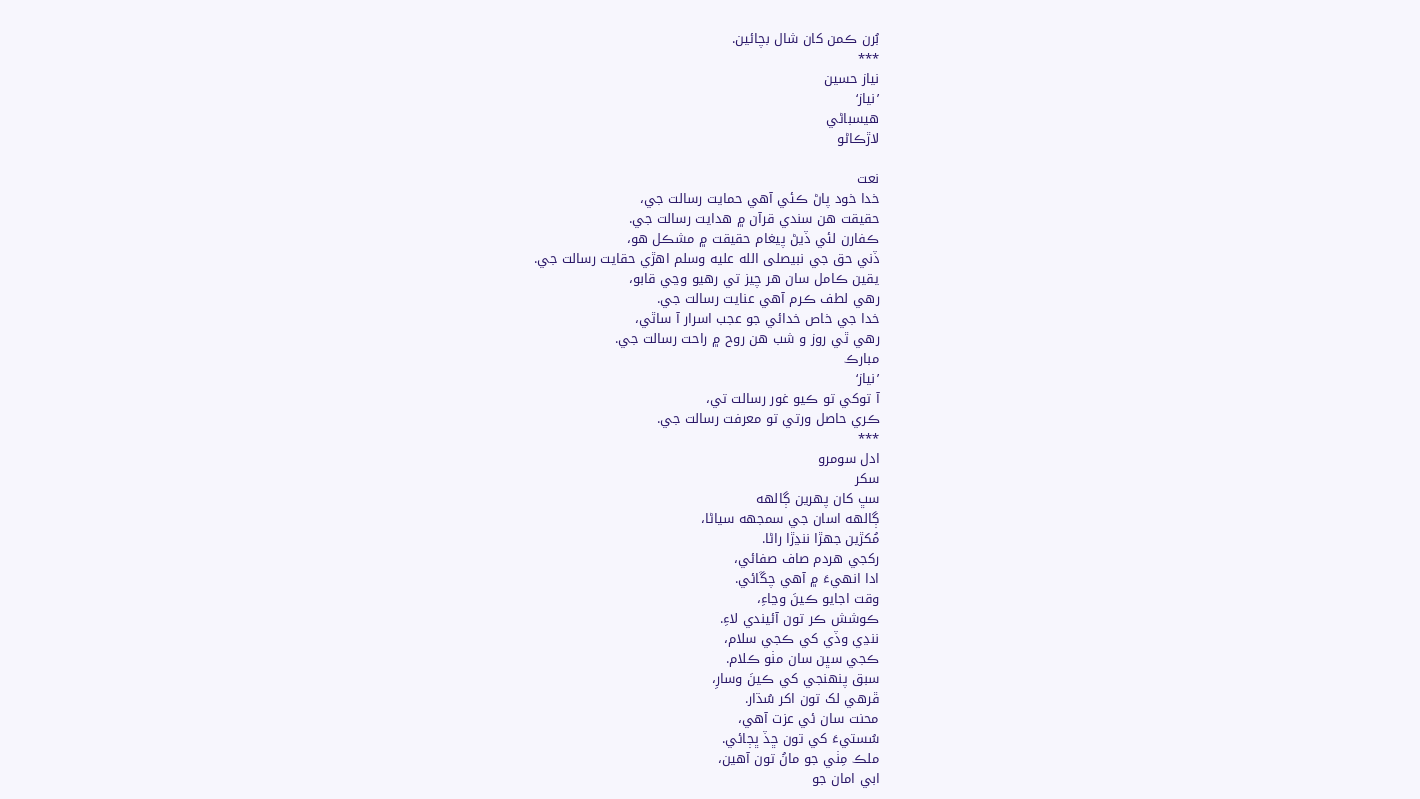بُرن ڪمن کان شال بچائين.
***
نياز حسين
’نياز‘
هيسباڻي
لاڙڪاڻو

نعت
خدا خود پاڻ ڪئي آهي حمايت رسالت جي،
حقيقت هن سندي قرآن ۾ هدايت رسالت جي.
ڪفارن لئي ڏيڻ پيغام حقيقت ۾ مشڪل هو،
ڏني حق جي نبيصلى الله عليه وسلم اهڙي حقايت رسالت جي.
يقين ڪامل سان هر چيز تي رهيو وڃي قابو،
رهي لطف ڪرم آهي عنايت رسالت جي.
خدا جي خاص خدائي جو عجب اسرار آ ساٿي،
رهي ٿي روز و شب هن روح ۾ راحت رسالت جي.
مبارڪ
’نياز‘
آ توکي تو ڪيو غور رسالت تي،
ڪري حاصل ورتي تو معرفت رسالت جي.
***
ادل سومرو
سکر
سڀ کان پهرين ڳالهه
ڳالھه اسان جي سمجھه سياڻا،
مُکڙين جھڙا ننڍڙا راڻا.
رکجي هردم صاف صفائي،
ادا انھيءَ ۾ آهي چڱائي.
وقت اجايو ڪينَ وڃاءِ،
ڪوشش ڪر تون آئيندي لاءِ.
ننڍي وڏي کي ڪجي سلام،
ڪجي سڀن سان مٺو ڪلام.
سبق پنھنجي کي ڪينَ وسارِ،
ڦرهي لک تون اکر سُڌار.
محنت سان ئي عزت آهي،
سُستيءَ کي تون ڇڏ ڀڄائي.
ملڪ مِٺي جو مانُ تون آهين،
ابي امان جو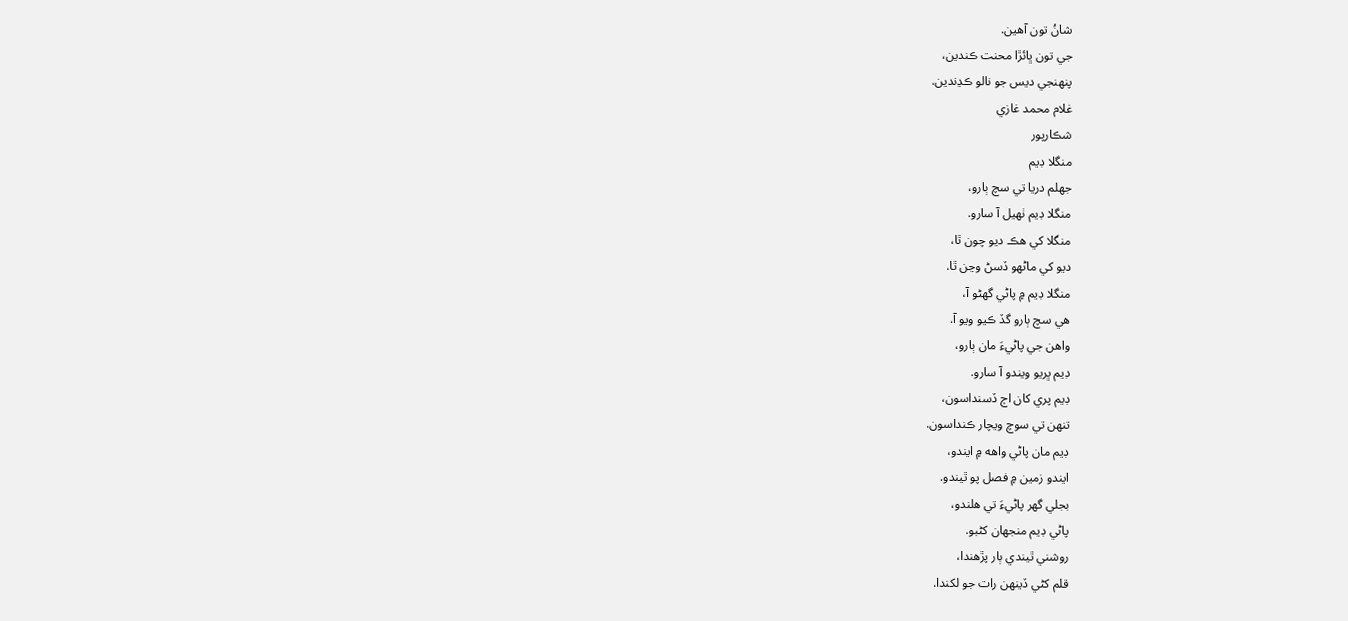شانُ تون آهين.
جي تون ڀائڙا محنت ڪندين،
پنھنجي ديس جو نالو ڪڍندين.
غلام محمد غازي
شڪارپور
منگلا ڊيم
جھلم دريا تي سچ ٻارو،
منگلا ڊيم ٺھيل آ سارو.
منگلا کي هڪ ديو چون ٿا،
ديو کي ماڻھو ڏسڻ وڃن ٿا.
منگلا ڊيم ۾ پاڻي گھڻو آ،
هي سچ ٻارو گڏ ڪيو ويو آ.
واهن جي پاڻيءَ مان ٻارو،
ڊيم ڀريو ويندو آ سارو.
ڊيم پري کان اڄ ڏسنداسون،
تنھن تي سوچ ويچار ڪنداسون.
ڊيم مان پاڻي واهه ۾ ايندو،
ايندو زمين ۾ فصل پو ٿيندو.
بجلي گھر پاڻيءَ تي هلندو،
پاڻي ڊيم منجھان کڻبو.
روشني ٿيندي ٻار پڙهندا،
قلم کڻي ڏينھن رات جو لکندا.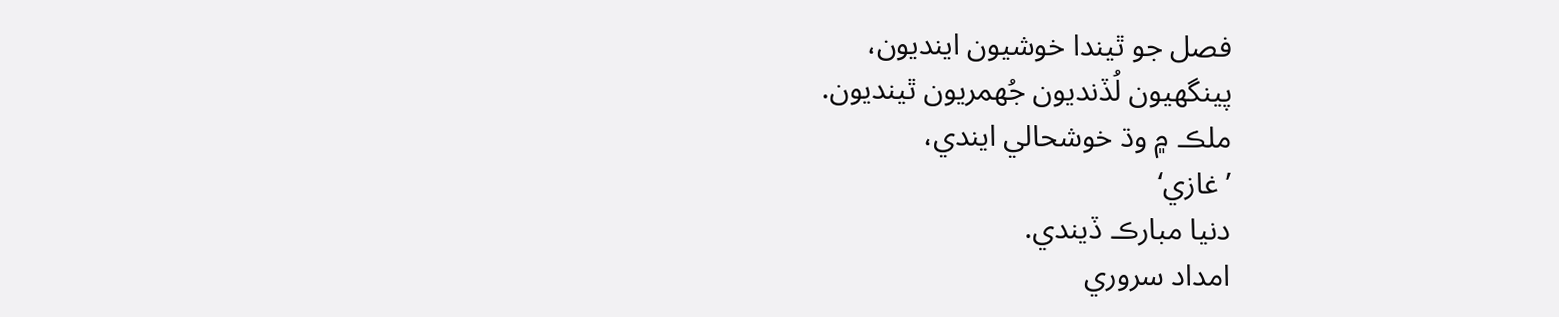فصل جو ٿيندا خوشيون اينديون،
پينگھيون لُڏنديون جُھمريون ٿينديون.
ملڪ ۾ وڌ خوشحالي ايندي،
’غازي‘
دنيا مبارڪ ڏيندي.
امداد سروري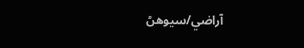آراضي/سيوھڻ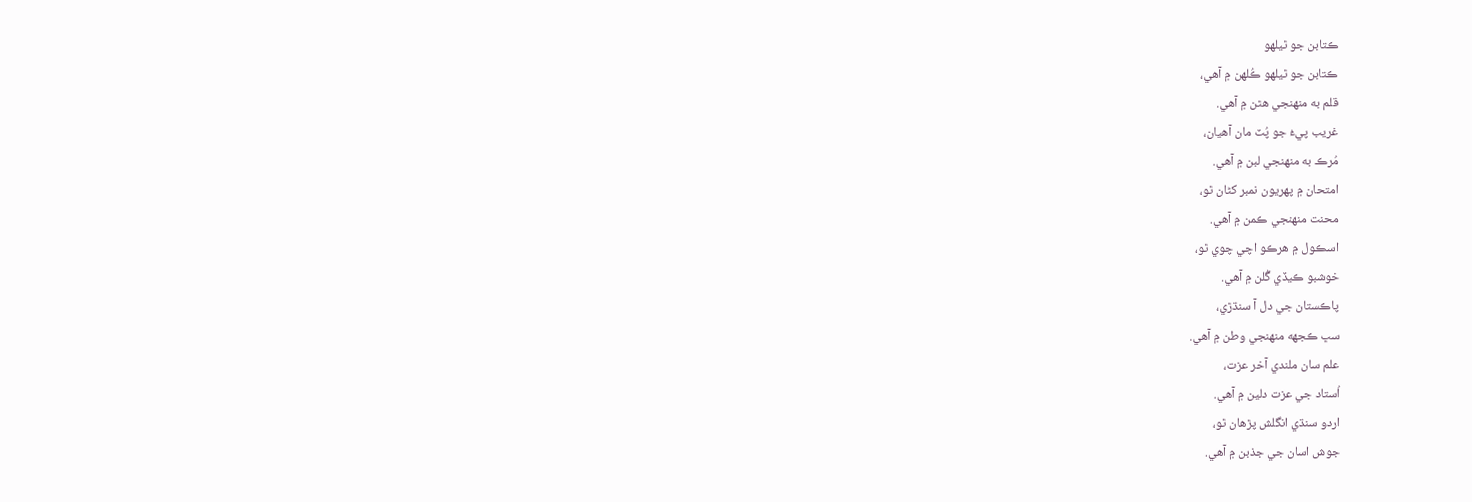ڪتابن جو ٿيلهو
ڪتابن جو ٿيلهو ڪُلهن ۾ آهي،
قلم به منھنجي هٿن ۾ آهي.
غريب پيءُ جو پُٽ مان آهيان،
مُرڪ به منهنجي لبن ۾ آهي.
امتحان ۾ پھريون نمبر کڻان ٿو،
محنت منھنجي ڪمن ۾ آهي.
اسڪول ۾ هرڪو اچي چوي ٿو،
خوشبو ڪيڏي گُلن ۾ آهي.
پاڪستان جي دل آ سنڌڙي،
سڀ ڪجھه منھنجي وطن ۾ آهي.
علم سان ملندي آخر عزت،
اُستاد جي عزت دلين ۾ آهي.
اردو سنڌي انگلش پڙهان ٿو،
جوش اسان جي جذبن ۾ آهي.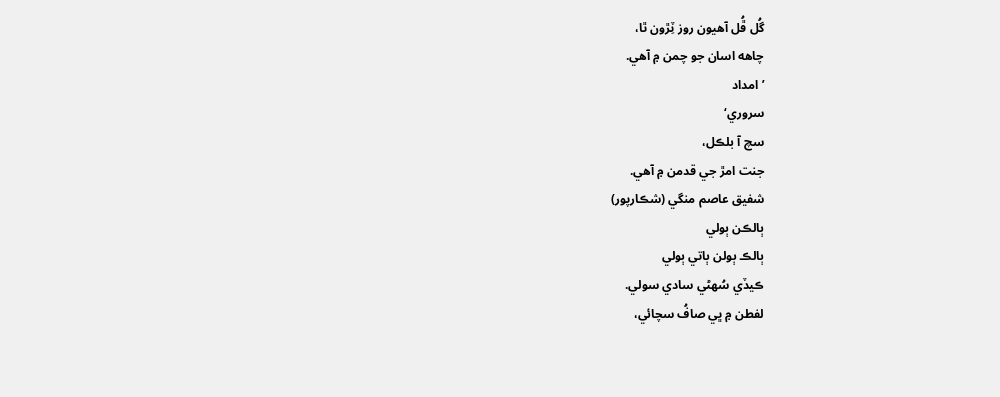گُل ڦُل آهيون روز ٽِڙون ٿا،
چاهه اسان جو چمن ۾ آهي.
’امداد
سروري‘
سچ آ بلڪل،
جنت امڙ جي قدمن ۾ آهي.
شفيق عاصم منگي (شڪارپور)
ٻالڪن ٻولي
ٻالڪ ٻولن ٻاتي ٻولي
ڪيڏي سُھڻي سادي سولي.
لفطن ۾ ڀي صافُ سچائي،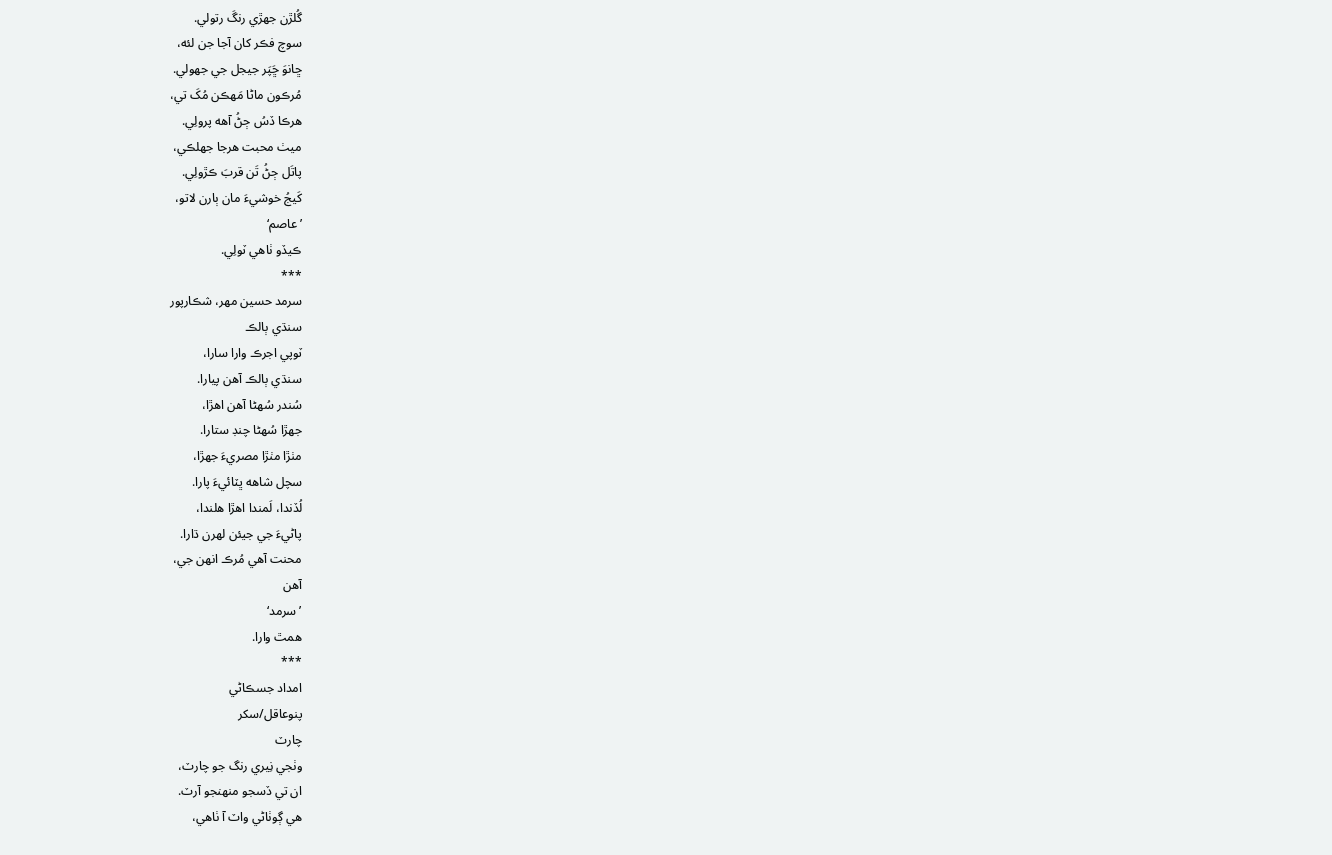گُلڙن جھڙي رنگَ رتولي.
سوچ فڪر کان آجا جن لئه،
ڇانوَ ڇَپَر جيجل جي جھولي.
مُرڪون ماڻا مَھڪن مُکَ تي،
هرڪا ڏسُ ڄڻُ آهه پرولِي.
ميٺ محبت هرجا جھلڪي،
پاتَل ڄڻُ تَن قربَ ڪڙولِي.
کَيجُ خوشيءَ مان ٻارن لاتو،
’عاصم‘
ڪيڏو ٺاهي ٽولِي.
***
سرمد حسين مھر، شڪارپور
سنڌي ٻالڪ
ٽوپي اجرڪ وارا سارا،
سنڌي ٻالڪ آهن پيارا.
سُندر سُھڻا آهن اهڙا،
جھڙا سُھڻا چنڊ ستارا.
مٺڙا مٺڙا مصريءَ جھڙا،
سچل شاهه ڀٽائيءَ پارا.
لُڏندا، لَمندا اهڙا هلندا،
پاڻيءَ جي جيئن لھرن ڌارا.
محنت آهي مُرڪ انھن جي،
آهن
’سرمد‘
همٿ وارا.
***
امداد جسڪاڻي
پنوعاقل/سکر
چارٽ
وٺجي نِيري رنگ جو چارٽ،
ان تي ڏسجو منهنجو آرٽ.
هي ڳوٺاڻي واٽ آ ٺاهي،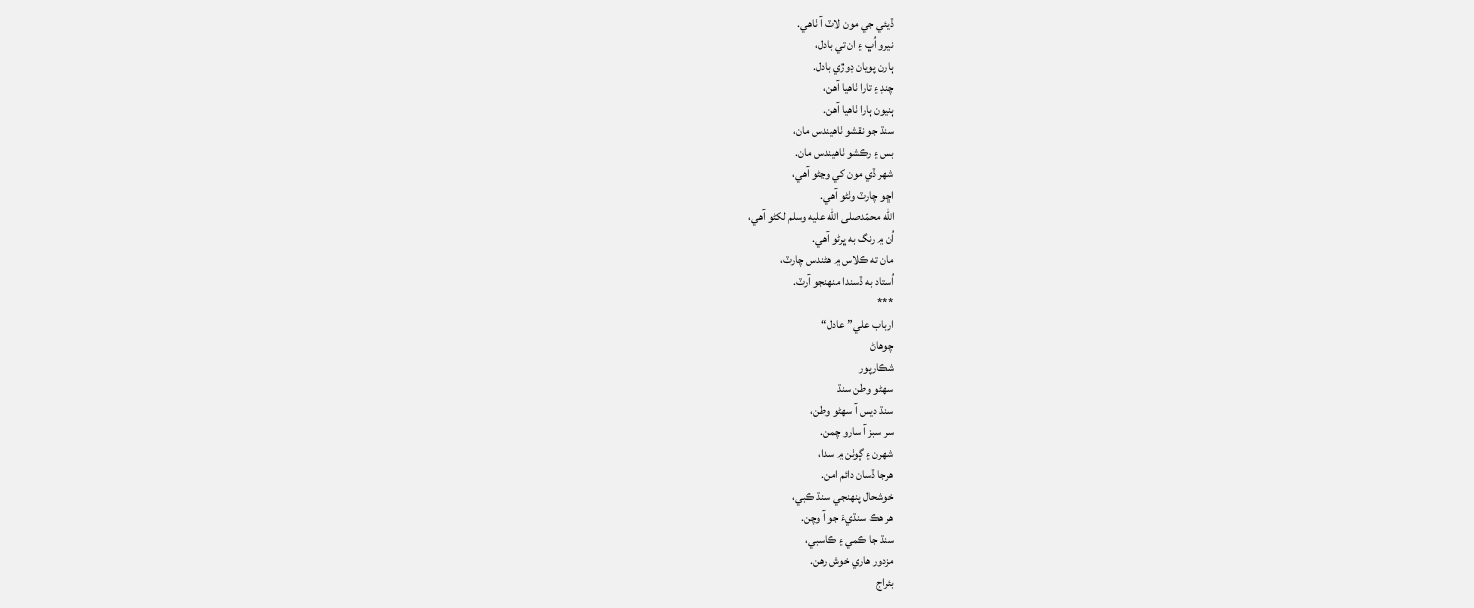ڏيئي جي مون لاٽ آ ٺاهي.
نيرو اُڀ ۽ ان تي بادل،
ٻارن پويان ڊوڙي بادل.
چنڊ ۽ تارا ٺاهيا آهن،
ٻنيون ٻارا ٺاهيا آهن.
سنڌ جو نقشو ٺاهيندس مان،
بس ۽ رڪشو ٺاهيندس مان.
شهر ڏي مون کي وڃڻو آهي،
اڇو چارٽ وٺڻو آهي.
الله محمّدصلى الله عليه وسلم لکڻو آهي،
اُن ۾ رنگ به ڀرڻو آهي.
مان ته ڪلاس ۾ هڻندس چارٽ،
اُستاد به ڏسندا منھنجو آرٽ.
***
ارباب علي”عادل“
چوھاڻ
شڪارپور
سھڻو وطن سنڌ
سنڌ ديس آ سھڻو وطن،
سر سبز آ سارو چمن.
شھرن ۽ ڳوٺن ۾ سدا،
ھرجا ڏسان دائم امن.
خوشحال پنھنجي سنڌ ڪبي،
ھر ھڪ سنڌيءَ جو آ وچن.
سنڌ جا ڪمي ۽ ڪاسبي،
مزدور ھاري خوش رھن.
بئراج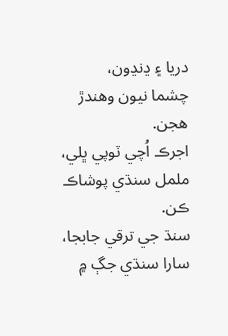دريا ۽ ڍنڍون،
چشما نيون وھندڙ ھجن.
اجرڪ اُچي ٽوپي ڀلي،
ململ سنڌي پوشاڪ ڪن.
سنڌ جي ترقي جابجا،
سارا سنڌي جڳ ۾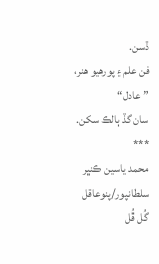ڏسن.
فن علم ۽ پورھيو ھنر،
”عادل“
سان گڏ ٻالڪ سکن.
***
محمد ياسين ڪنڀر
سلطانپور/پنوعاقل
گُل ڦُل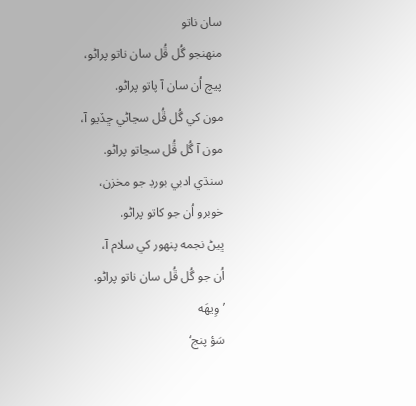سان ناتو
منھنجو گُل ڦُل سان ناتو پراڻو،
پيچ اُن سان آ پاتو پراڻو.
مون کي گُل ڦُل سڃاڻي ڇڏيو آ،
مون آ گُل ڦُل سڃاتو پراڻو.
سنڌي ادبي بورڊ جو مخزن،
خوبرو اُن جو کاتو پراڻو.
ڀيڻ نجمه پنھور کي سلام آ،
اُن جو گُل ڦُل سان ناتو پراڻو.
’وِيھَه
سَؤ پنج‘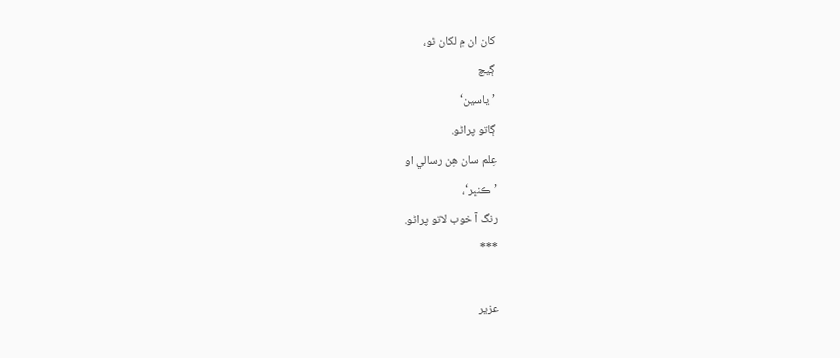کان ان ۾ لکان ٿو،
ڳيچ
’ياسين‘
ڳاتو پراڻو.
عِلم سان هِن رسالي او
’ڪنڀر‘،
رنگ آ خوب لاتو پراڻو.
***

عزير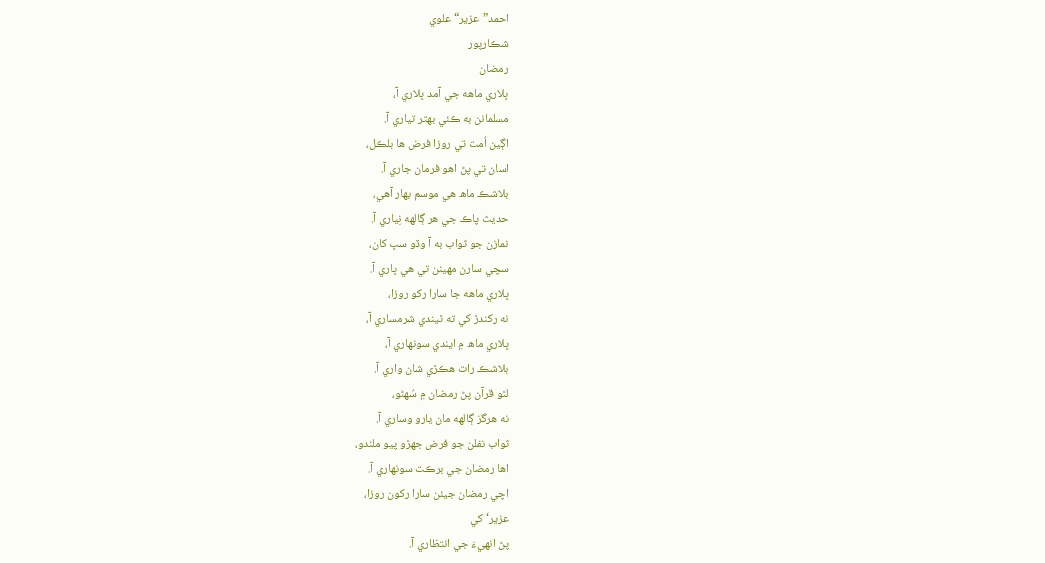احمد”عزير“علوي
شڪارپور
رمضان
ڀلاري ماھه جي آمد ڀلاري آ،
مسلمانن به ڪئي بھتر تياري آ.
اڳين اُمت تي روزا فرض ها بلڪل،
اسان تي پڻ اهو فرمان جاري آ.
بلاشڪ ماھ هي موسم بھار آهي،
حديث پاڪ جي ھر ڳالھه نِياري آ.
نمازن جو ثواب به آ وڏو سڀ کان،
سچي سارن مھينن تي هي ڀاري آ.
ڀلاري ماھه جا سارا رکو روزا،
نه رکندڙ کي ته ٿيندي شرمساري آ،
ڀلاري ماھ ۾ ايندي سونھاري آ،
بلاشڪ رات ھڪڙي شان واري آ.
لٿو قرآن پڻ رمضان ۾ سُھڻو،
نه ھرگز ڳالھه مان يارو وساري آ.
ثواب نفلن جو فرض جھڙو پيو ملندو،
اها رمضان جي برڪت سونھاري آ.
اچي رمضان جيئن سارا رکون روزا،
عزير‘کي
پڻ انھيءَ جي انتظاري آ.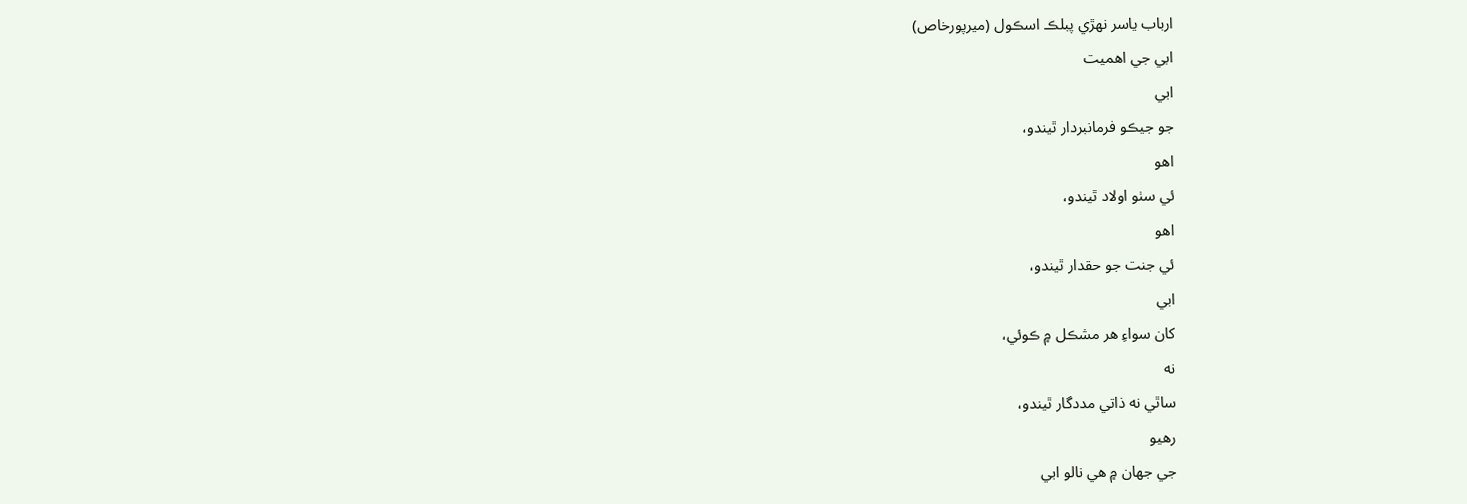ارباب ياسر نھڙي پبلڪ اسڪول (ميرپورخاص)
ابي جي اهميت
ابي
جو جيڪو فرمانبردار ٿيندو،
اهو
ئي سٺو اولاد ٿيندو،
اهو
ئي جنت جو حقدار ٿيندو،
ابي
کان سواءِ هر مشڪل ۾ ڪوئي،
نه
ساٿي نه ذاتي مددگار ٿيندو،
رهيو
جي جھان ۾ هي نالو ابي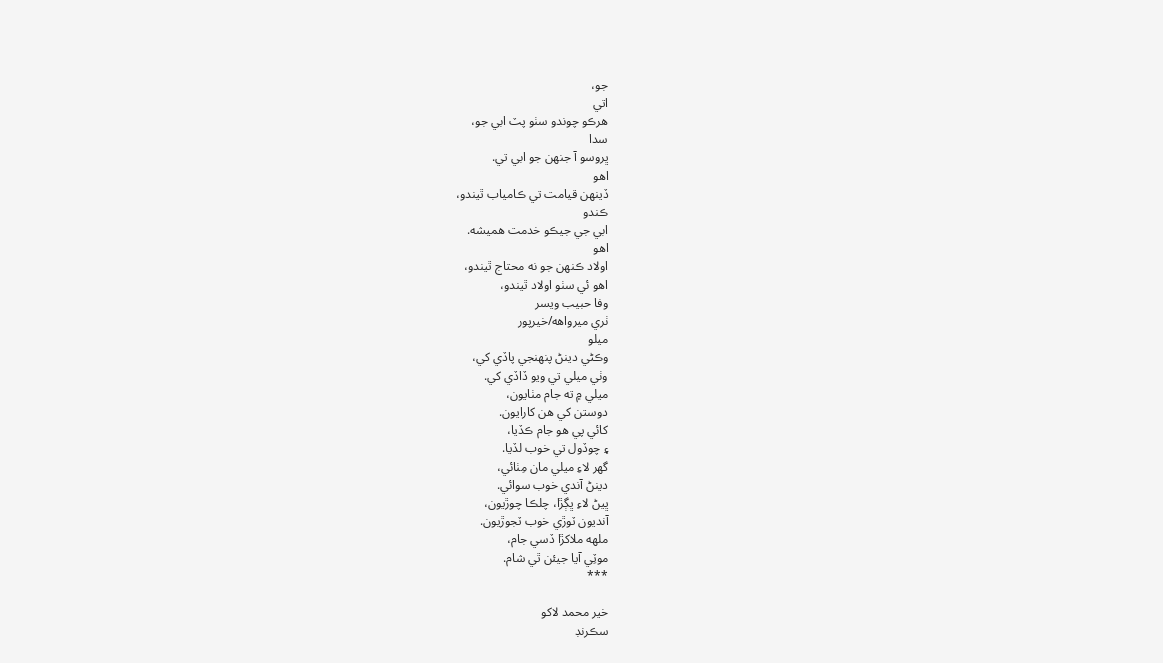جو،
اتي
هرڪو چوندو سٺو پٽ ابي جو،
سدا
ڀروسو آ جنھن جو ابي تي.
اهو
ڏينھن قيامت تي ڪامياب ٿيندو،
ڪندو
ابي جي جيڪو خدمت هميشه.
اهو
اولاد ڪنھن جو نه محتاج ٿيندو،
اهو ئي سٺو اولاد ٿيندو،
وفا حبيب ويسر
ٺري ميرواهه/خيرپور
ميلو
وڪڻي دينڻ پنھنجي پاڏي کي،
وٺي ميلي تي ويو ڏاڏي کي.
ميلي ۾ ته جام مٺايون،
دوستن کي ھن کارايون.
کائي پي ھو جام ڪڏيا،
۽ چوڏول تي خوب لڏيا.
گھر لاءِ ميلي مان مِٺائي،
دينڻ آندي خوب سوائي.
ڀيڻ لاءِ ڀڳڙا، چلڪا چوڙيون،
آنديون ٽوڙي خوب ٽجوڙيون.
ملھه ملاکڙا ڏسي جام،
موٽِي آيا جيئن ٿي شام.
***

خير محمد لاکو
سڪرنڊ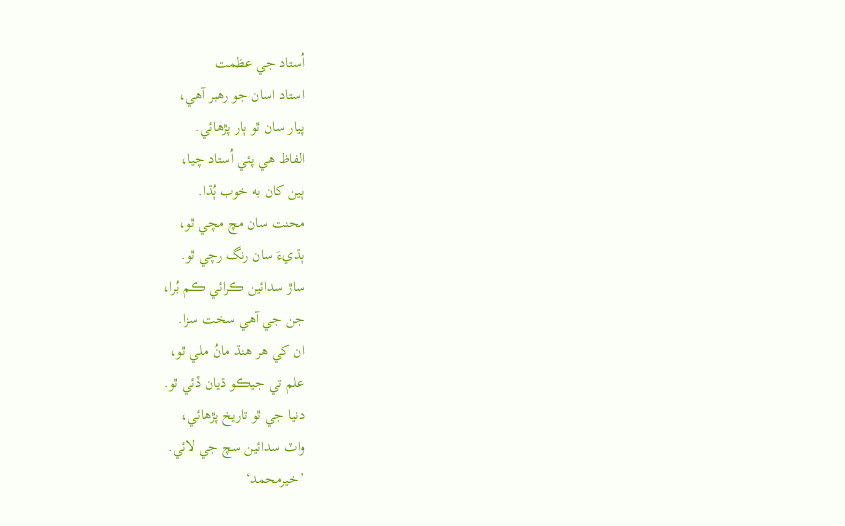اُستاد جي عظمت
استاد اسان جو رهبر آھي،
پيار سان ٿو ٻار پڙھائي.
الفاظ هي پئي اُستاد چيا،
ٻين کان به خوب ٻُڌا.
محنت سان مچ مچي ٿو،
ٻڌيءَ سان رنگ رچي ٿو.
ساڙ سدائين ڪرائي ڪم بُرا،
جن جي آھي سخت سزا.
ان کي هر هنڌ مانُ ملي ٿو،
علم تي جيڪو ڌيان ڏئي ٿو.
دنيا جي ٿو تاريخ پڙھائي،
واٽ سدائين سچ جي لائي.
’خيرمحمد‘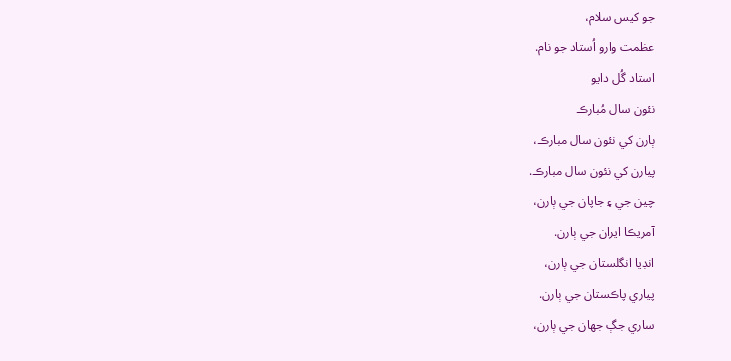جو کيس سلام،
عظمت وارو اُستاد جو نام.
استاد گُل دايو
نئون سال مُبارڪ
ٻارن کي نئون سال مبارڪ،
پيارن کي نئون سال مبارڪ.
چين جي ۽ جاپان جي ٻارن،
آمريڪا ايران جي ٻارن.
انڊيا انگلستان جي ٻارن،
پياري پاڪستان جي ٻارن.
ساري جڳ جھان جي ٻارن،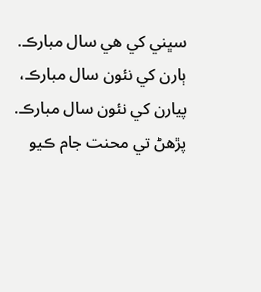سڀني کي ھي سال مبارڪ.
ٻارن کي نئون سال مبارڪ،
پيارن کي نئون سال مبارڪ.
پڙھڻ تي محنت جام ڪيو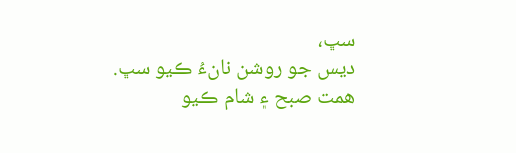سڀ،
ديس جو روشن نانءُ ڪيو سڀ.
ھمت صبح ۽ شام ڪيو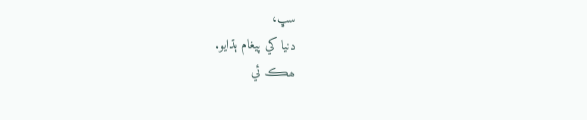سڀ،
دنيا کي پيغام ٻڌايو.
ھڪ ئي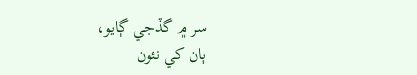سر ۾ گڏجي ڳايو،
ٻان کي نئون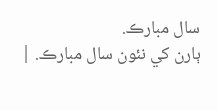سال مبارڪ.
ٻارن کي نئون سال مبارڪ. |